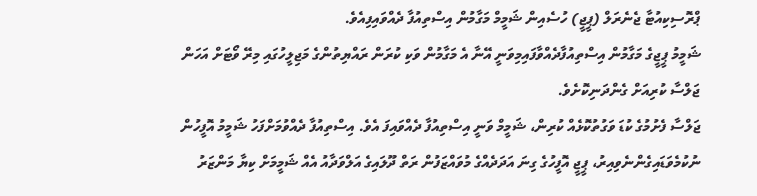ޕްރޮސިކިއުޓާ ޖެނެރަލް (ޕީޖީ) ހުސެއިން ޝަމީމް މަގާމުން އިސްތިއުފާ ދެއްވައިފިއެވެ.
ޝަމީމު ޕީޖީގެ މަގާމުން އިސްތިއުފާދެއްވާފައިމިވަނީ އޭނާ އެ މަގާމުން ވަކި ކުރަން ރައްޔިތުންގެ މަޖިލީހުގައި މިރޭ ވޯޓަށް އަހަން ޖަލްސާ ކުރިއަށް ގެންދަނިކޮށެވެ.
ޖަލްސާ ފެށުމުގެ ކުޑަ ވަގުތުކޮޅެއް ކުރިން، ޝަމީމް ވަނީ އިސްތިއުފާ ދެއްވައިފަ އެވެ. އިސްތިއުފާ ދެއްވުމަށްފަހު ޝަމީމު އޮފީހުން ނުކުމެވަޑައިގެންނެވިއިރު، ޕީޖީ އޮފީހުގެ ގިނަ އަދަދެއްގެ މުވައްޒަފުން ރަތް ދޫލައިގެ އަލްވަދާއު އެއް ޝަމީމަށް ކިޔާ މަންޒަރު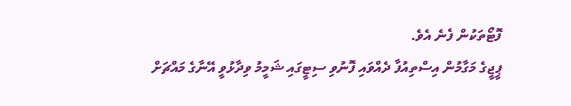ފޮޓޯތަކުން ފެނެ އެވެ.
ޕީޖީގެ މަގާމުން އިސްތިއުފާ ދެއްވައި ފޮނުވި ސިޓީގައި ޝަމީމު ވިދާޅުވީ އޭނާގެ މައްޗަށް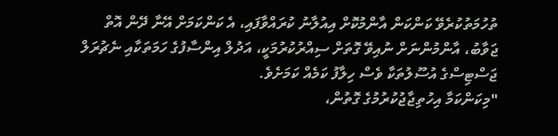ތުހުމަތުކުރެވޭ ކަންކަން އާންމުކޮށް އިއުލާނު ކުރައްވާފައި، އެ ކަންކަމަށް އޭނާ ދޭން އޮތް ޖަވާބު، އާންމުންނަށް ނުއިވޭ ގޮތަށް ސިއްރުކުރުމަކީ، އަދުލް އިންސާފުގެ ހަމަތަކާއި ނެޗުރަލް ޖަސްޓިސްގެ އުސޫލުތަކާ ވެސް ހިލާފު ކަމެއް ކަމަށެވެ.
"މިކަންކަމާ އިހުތިޖާޖުކުރުމުގެ ގޮތުން،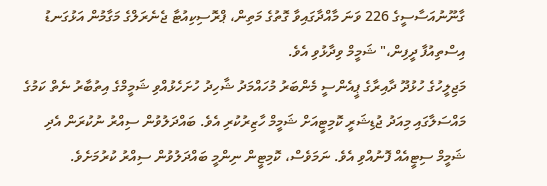ގާނޫނުއަސާސީގެ 226 ވަނަ މާއްދާގައިވާ ގޮތުގެ މަތިން، ޕްރޮސިކިއުޓާ ޖެނެރަލްގެ މަގާމުން އަޅުގަނޑު އިސްތިއުފާ ދީފިން،" ޝަމީމް ވިދާޅުވި އެވެ.
މަޖިލީހުގެ ހުޅުދޫ ދާއިރާގެ ޕީއެންސީ މެންބަރު މުހައްމަދު ޝާހިދު ހުށަހެޅުއްވި ޝަމީމްގެ އިތުބާރު ނެތް ކަމުގެ މައްސަލާގައި މިއަދު ޖުޑިޝަރީ ކޮމިޓީއަށް ޝަމީމް ހާޒިރުކުރި އެވެ. ބައްދަލުވުން ސިއްރު ނުކުރަން އެދި ޝަމީމް ސިޓީއެއް ފޮނުއްވި އެވެ. ނަމަވެސް، ކޮމިޓީން ނިންމީ ބައްދަލުވުން ސިއްރު ކުރުމަށެވެ.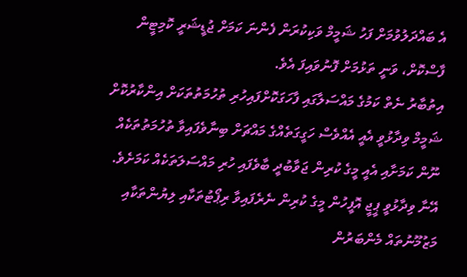އެ ބައްދަލުވުމަށް ފަހު ޝަމީމް ވަކިކުރަން ފެންނަ ކަމަށް ޖުޑީޝަރީ ކޮމިޓީން ފާސްކޮށް، ވަނީ ތަޅުމަށް ފޮނުވައިފަ އެވެ.
އިތުބާރު ނެތް ކަމުގެ މައްސަލާގައި ފާހަގަކޮށްފައިހުރި ތުހުމަތުތަކަށް އިންކާރުކޮށް ޝަމީމް ވިދާޅުވީ އެއީ އެއްވެސް ހަގީގަތެއްގެ މައްޗަށް ބިނާވެފައިވާ ތުހުމަތުތަކެއް ނޫން ކަމަށާއި އެއީ މީގެ ކުރިން ޖަވާބުދީ ބާވެފައި ހުރި މައްސަލަތަކެއް ކަމަށެވެ. އޭނާ ވިދާޅުވީ ޕީޖީ އޮފީހުން މީގެ ކުރިން ނެރެފައިވާ ރިޕޯޓުތަކާއި ލިޔުންތަކާއި މަޒުމޫނުތައް މެންބަރުން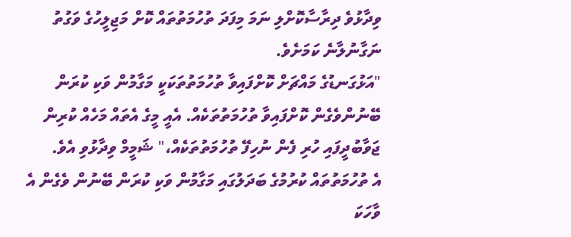ވިދާޅުވެ ދިރާސާކޮށްލި ނަމަ މިފަދަ ތުހުމަތުތައް ކޮށް މަޖިލީހުގެ ވަގުތު ނަގާނުލާނެ ކަމަށެވެ.
"އަޅުގަނޑުގެ މައްޗަށް ކޮށްފައިވާ ތުހުމަތުތަކަކީ މަގާމުން ވަކި ކުރަން ބޭނުންވެގެން ކޮށްފައިވާ ތުހުމަތުތަކެއް. އެއީ މީގެ އެތައް މަހެއް ކުރިން ޖަވާބުދީފައި ހުރި ފެން ނުހިފޭ ތުހުމަތުތަކެއް،" ޝަމީމް ވިދާޅުވި އެވެ.
އެ ތުހުމަތުތައް ކުރުމުގެ ބަދަލުގައި މަގާމުން ވަކި ކުރަން ބޭނުން ވެގެން އެ ވާހަކަ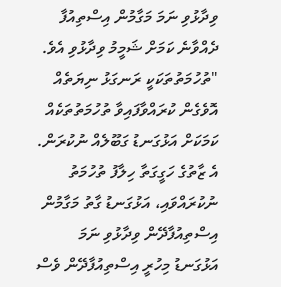ވިދާޅުވި ނަމަ މަގާމުން އިސްތިއުފާ ދެއްވާނެ ކަމަށް ޝަމީމު ވިދާޅުވި އެވެ.
"ތުހުމަތުތަކަކީ ރަނގަޅު ނިޔަތެއް އޮވެގެން ކުރައްވާފައިވާ ތުހުމަތުތަކެއް ކަމަކަށް އަޅުގަނޑު ގަބޫލެއް ނުކުރަން. އެ ޒާތުގެ ހަގީގަތާ ހިލާފު ތުހުމަތު ނުކުރައްވައި، އަޅުގަނޑު ގާތު މަގާމުން އިސްތިއުފާދޭން ވިދާޅުވި ނަމަ އަޅުގަނޑު މިހުރީ އިސްތިއުފާދޭން ވެސް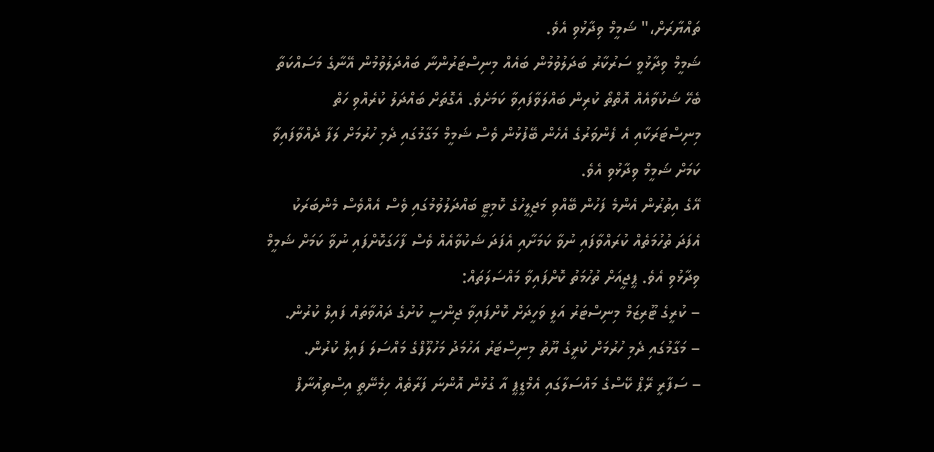ތައްޔާރަށް،" ޝަމީމް ވިދާޅުވި އެވެ.
ޝަމީމް ވިދާޅުވީ ސަރުކާރު ބަދަލުވުމުން ބައެއް މިނިސްޓަރުންނާ ބައްދަލުވުމުން އޭނާގެ މަސައްކަތާ ބެހޭ ޝަކުވާއެއް އޮތްތޯ ކުރިން ބައްލަވާފައިވާ ކަމަށެވެ. އެގޮތަށް ބައްދަލު ކުރެއްވި ހަތް މިނިސްޓަރަކާއި އެ ފެންވަރުގެ އެހެން ބޭފުޅުން ވެސް ޝަމީމް މަގާމުގައި ދެމި ހުރުމަށް ލަފާ ދެއްވާފައިވާ ކަމަށް ޝަމީމް ވިދާޅުވި އެވެ.
އޭގެ އިތުރުން އެންމެ ފަހުން ބޭއްވި މަޖިލީހުގެ ކޮމިޓީ ބައްދަލުވުމުގައި ވެސް އެއްވެސް މެންބަރަކު އެފަދަ ތުހުމަތެއް ކުރައްވާފައި ނުވާ ކަމަށާއި އެފަދަ ޝަކުވާއެއް ވެސް ފާހަގަކޮށްފައި ނުވާ ކަމަށް ޝަމީމް ވިދާޅުވި އެވެ. ޕީޖީއަށް ތުހުމަތު ކޮށްފައިވާ މައްސަލަތައް:
– ކުރީގެ ޓޫރިޒަމް މިނިސްޓަރު އަލީ ވަހީދަށް ކޮށްފައިވާ ޖިންސީ ކުށުގެ ދައުވާތައް ފައިލް ކުރުން.
– މަގާމުގައި ދެމި ހުރުމަށް ކުރީގެ ޔޫތު މިނިސްޓަރު އަހުމަދު މަހުލޫފްގެ މައްސަލަ ފައިލް ކުރުން.
– ސަފާރީ ރޭޕް ކޭސްގެ މައްސަލާގައި އެމްޑީޕީ އާ ގުޅުން އޮންނަ ފަރާތެއް ހިމެނޭތީ އިސްތިއުނާފް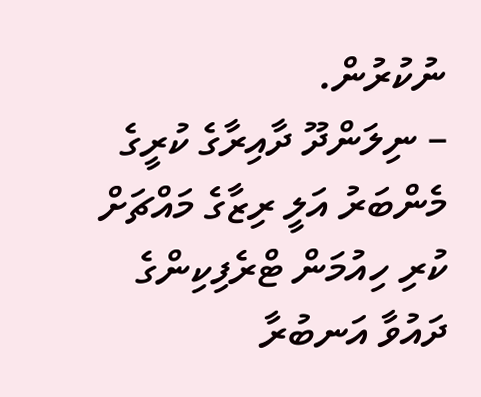ނުކުރުން.
– ނިލަންދޫ ދާއިރާގެ ކުރީގެ މެންބަރު އަލީ ރިޒާގެ މައްޗަށް ކުރި ހިއުމަން ޓްރެފިކިންގެ ދައުވާ އަނބުރާ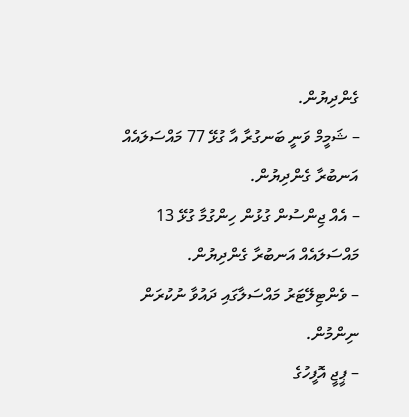ގެންދިޔުން.
– ޝަމީމް ވަނީ ބަނގުރާ އާ ގުޅޭ 77 މައްސަލައެއް އަނބުރާ ގެންދިޔުން.
– އެއް ޖިންސުން ގުޅުން ހިންގުމާ ގުޅޭ 13 މައްސަލައެއް އަނބުރާ ގެންދިޔުން.
– ވެންޓިލޭޓަރު މައްސަލާގައި ދައުވާ ނުކުރަން ނިންމުން.
– ޕީޖީ އޮފީހުގެ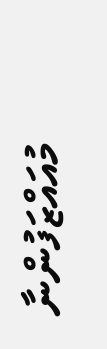މުއައްޒަފުންނާ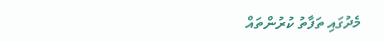މެދުގައި ތަފާތު ކުރުންތައް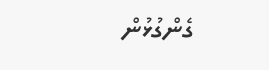ގެންގުޅުން